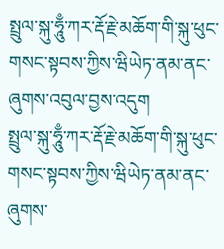སྤྲུལ་སྐུ་ཧཱུྃ་ཀར་རྡོ་རྗེ་མཆོག་གི་སྐུ་ཕུང་གསང་སྟབས་ཀྱིས་ཝིཡེཏ་ནམ་ནང་ཞུགས་འབུལ་བྱས་འདུག
སྤྲུལ་སྐུ་ཧཱུྃ་ཀར་རྡོ་རྗེ་མཆོག་གི་སྐུ་ཕུང་གསང་སྟབས་ཀྱིས་ཝིཡེཏ་ནམ་ནང་ཞུགས་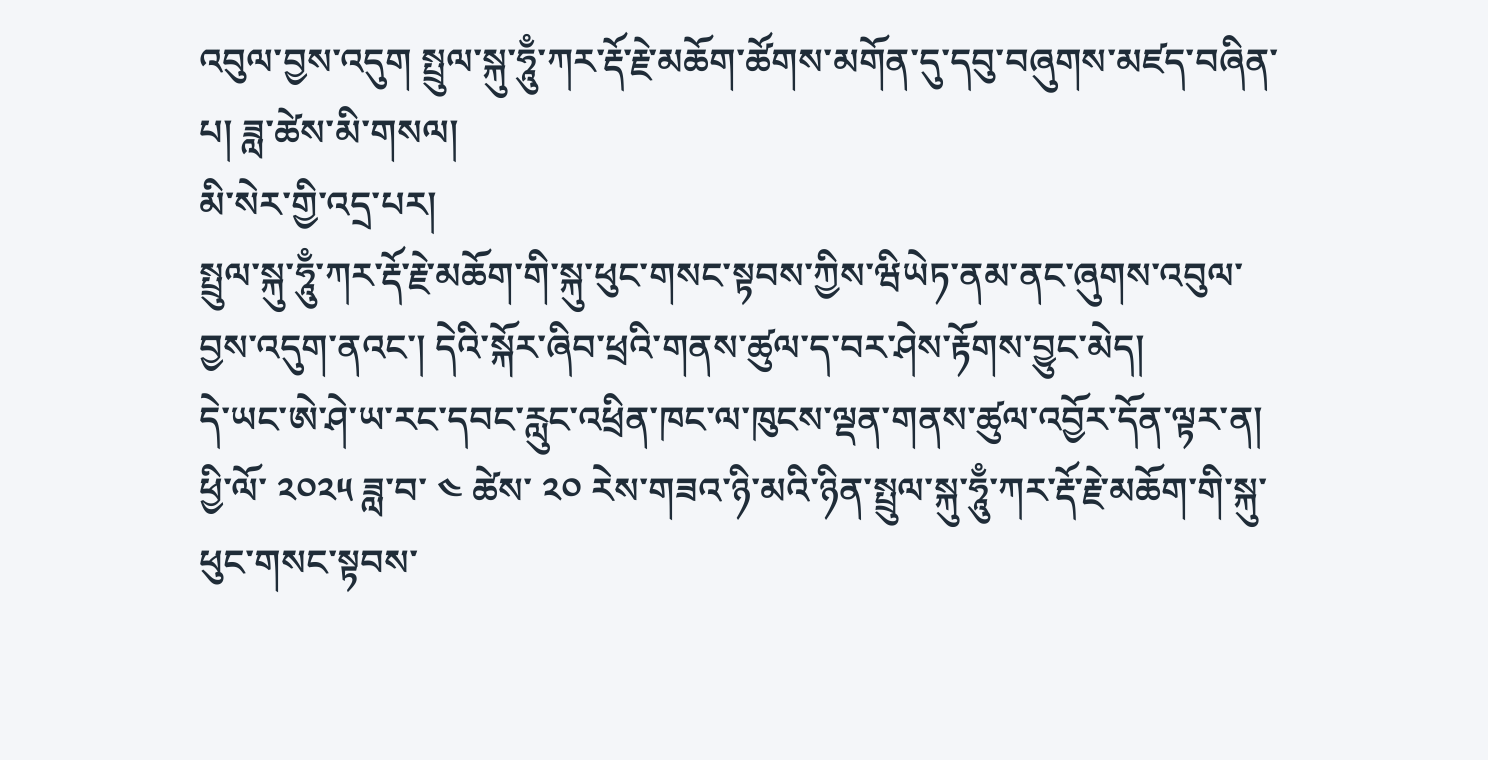འབུལ་བྱས་འདུག སྤྲུལ་སྐུ་ཧཱུྃ་ཀར་རྡོ་རྗེ་མཆོག་ཚོགས་མགོན་དུ་དབུ་བཞུགས་མཛད་བཞིན་པ། ཟླ་ཚེས་མི་གསལ།
མི་སེར་གྱི་འདྲ་པར།
སྤྲུལ་སྐུ་ཧཱུྃ་ཀར་རྡོ་རྗེ་མཆོག་གི་སྐུ་ཕུང་གསང་སྟབས་ཀྱིས་ཝིཡེཏ་ནམ་ནང་ཞུགས་འབུལ་བྱས་འདུག་ནའང་། དེའི་སྐོར་ཞིབ་ཕྲའི་གནས་ཚུལ་ད་བར་ཤེས་རྟོགས་བྱུང་མེད།
དེ་ཡང་ཨེ་ཤེ་ཡ་རང་དབང་རླུང་འཕྲིན་ཁང་ལ་ཁུངས་ལྡན་གནས་ཚུལ་འབྱོར་དོན་ལྟར་ན། ཕྱི་ལོ་ ༢༠༢༥ ཟླ་བ་ ༤ ཚེས་ ༢༠ རེས་གཟའ་ཉི་མའི་ཉིན་སྤྲུལ་སྐུ་ཧཱུྃ་ཀར་རྡོ་རྗེ་མཆོག་གི་སྐུ་ཕུང་གསང་སྟབས་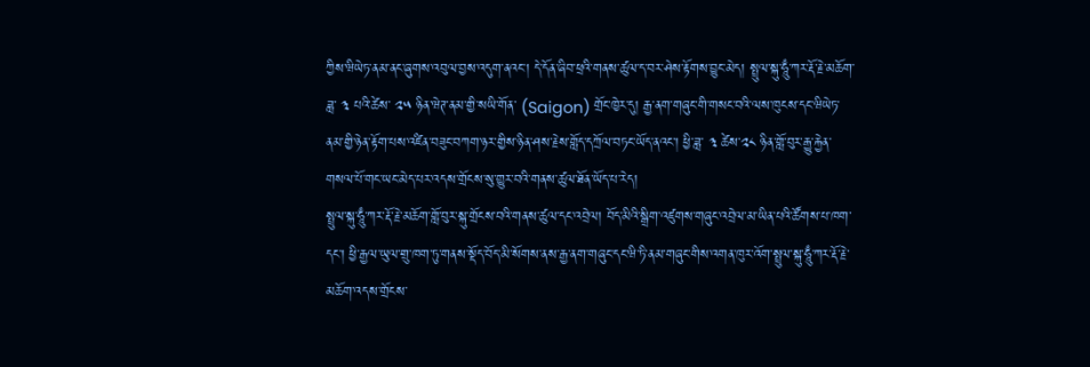ཀྱིས་ཝིཡེཏ་ནམ་ནང་ཞུགས་འབུལ་བྱས་འདུག་ནའང་། དེ་དོན་ཞིབ་ཕྲའི་གནས་ཚུལ་ད་བར་ཤེས་རྟོགས་བྱུང་མེད། སྤྲུལ་སྐུ་ཧཱུྃ་ཀར་རྡོ་རྗེ་མཆོག་ཟླ་ ༣ པའི་ཚེས་ ༢༥ ཉིན་ཝེཊ་ནམ་གྱི་སཡི་གོན་ (Saigon) གྲོང་ཁྱེར་དུ། རྒྱ་ནག་གཞུང་གི་གསང་བའི་ལས་ཁུངས་དང་ཝིཡེཏ་ནམ་གྱི་ཉེན་རྟོག་པས་འཛིན་བཟུང་བཀག་ཉར་གྱིས་ཉིན་ཤས་རྗེས་གློད་དཀྲོལ་བཏང་ཡོད་ནའང་། ཕྱི་ཟླ་ ༣ ཚེས་༢༨ ཉིན་གློ་བུར་རྒྱུ་རྐྱེན་གསལ་པོ་གང་ཡང་མེད་པར་འདས་གྲོངས་སུ་གྱུར་བའི་གནས་ཚུལ་ཐོན་ཡོད་པ་རེད།
སྤྲུལ་སྐུ་ཧཱུྃ་ཀར་རྡོ་རྗེ་མཆོག་གློ་བུར་སྐུ་གྲོངས་བའི་གནས་ཚུལ་དང་འབྲེལ། བོད་མིའི་སྒྲིག་འཛུགས་གཞུང་འབྲེལ་མ་ཡིན་པའི་ཚོགས་པ་ཁག་དང་། ཕྱི་རྒྱལ་ཡུལ་གྲུ་ཁག་ཏུ་གནས་སྡོད་བོད་མི་སོགས་ནས་རྒྱ་ནག་གཞུང་དང་ཝི་ཏི་ནམ་གཞུང་གིས་འགན་ཁུར་འོག་སྤྲུལ་སྐུ་ཧཱུྃ་ཀར་རྡོ་རྗེ་མཆོག་འདས་གྲོངས་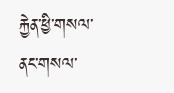རྐྱེན་ཕྱི་གསལ་ནང་གསལ་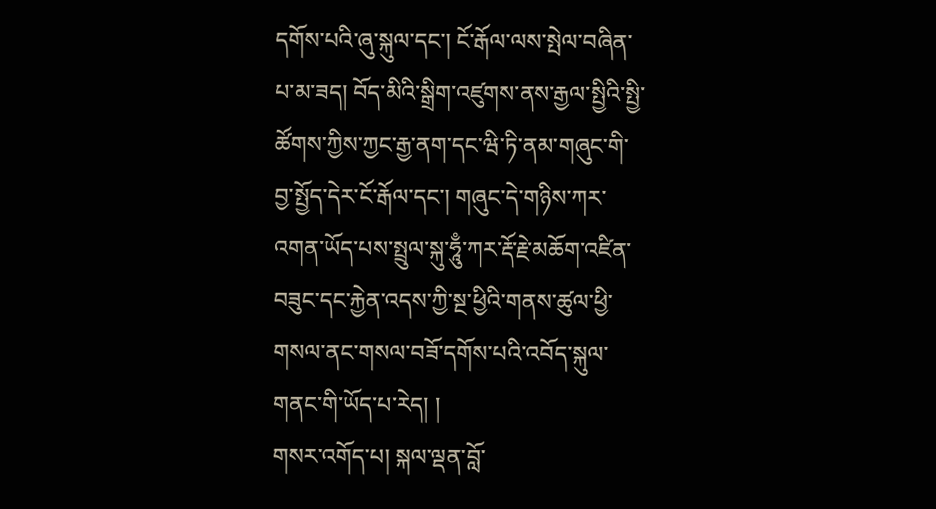དགོས་པའི་ཞུ་སྐུལ་དང་། ངོ་རྒོལ་ལས་སྤེལ་བཞིན་པ་མ་ཟད། བོད་མིའི་སྒྲིག་འཛུགས་ནས་རྒྱལ་སྤྱིའི་སྤྱི་ཚོགས་ཀྱིས་ཀྱང་རྒྱ་ནག་དང་ཝི་ཏི་ནམ་གཞུང་གི་བྱ་སྤྱོད་དེར་ངོ་རྒོལ་དང་། གཞུང་དེ་གཉིས་ཀར་འགན་ཡོད་པས་སྤྲུལ་སྐུ་ཧཱུྃ་ཀར་རྡོ་རྗེ་མཆོག་འཛིན་བཟུང་དང་རྐྱེན་འདས་ཀྱི་སྔ་ཕྱིའི་གནས་ཚུལ་ཕྱི་གསལ་ནང་གསལ་བཟོ་དགོས་པའི་འབོད་སྐུལ་གནང་གི་ཡོད་པ་རེད། །
གསར་འགོད་པ། སྐལ་ལྡན་བློ་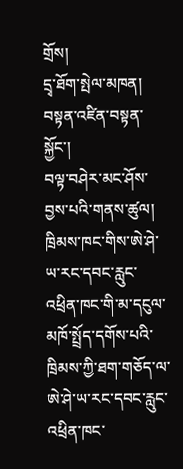གྲོས།
དྲྭ་ཐོག་སྤེལ་མཁན། བསྟན་འཛིན་བསྟན་སྐྱོང་།
བལྟ་བཤེར་མང་ཤོས་བྱས་པའི་གནས་ཚུལ།
ཁྲིམས་ཁང་གིས་ཨེ་ཤེ་ཡ་རང་དབང་རླུང་འཕྲིན་ཁང་གི་མ་དངུལ་མཁོ་སྤྲོད་དགོས་པའི་ཁྲིམས་ཀྱི་ཐག་གཅོད་ལ་ཨེ་ཤེ་ཡ་རང་དབང་རླུང་འཕྲིན་ཁང་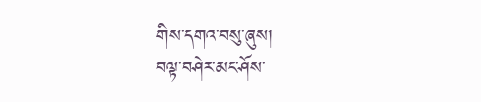གིས་དགའ་བསུ་ཞུས།
བལྟ་བཤེར་མང་ཤོས་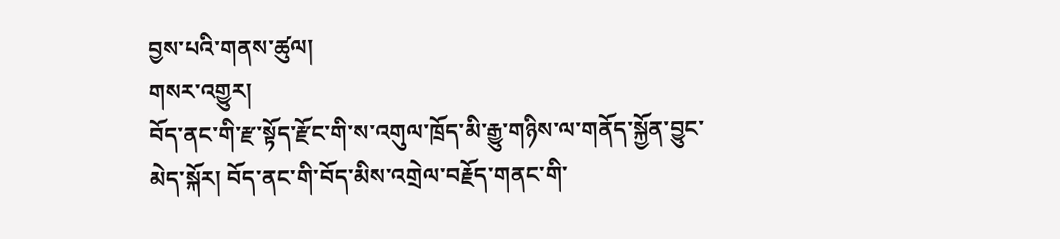བྱས་པའི་གནས་ཚུལ།
གསར་འགྱུར།
བོད་ནང་གི་རྫ་སྟོད་རྫོང་གི་ས་འགུལ་ཁྲོད་མི་རྒྱུ་གཉིས་ལ་གནོད་སྐྱོན་བྱུང་མེད་སྐོར། བོད་ནང་གི་བོད་མིས་འགྲེལ་བརྗོད་གནང་གི་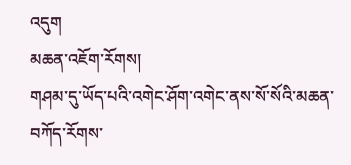འདུག
མཆན་འཇོག་རོགས།
གཤམ་དུ་ཡོད་པའི་འགེང་ཤོག་འགེང་ནས་སོ་སོའི་མཆན་བཀོད་རོགས་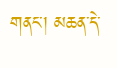གནང་། མཆན་དེ་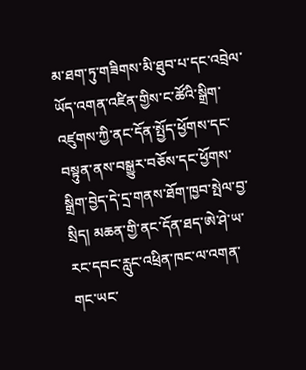མ་ཐག་ཏུ་གཟིགས་མི་ཐུབ་པ་དང་འབྲེལ་ཡོད་འགན་འཛིན་གྱིས་ང་ཚོའི་སྒྲིག་འཛུགས་ཀྱི་ནང་དོན་སྤྱོད་ཕྱོགས་དང་བསྟུན་ནས་བསྒྱུར་བཅོས་དང་ཕྱོགས་སྒྲིག་བྱེད་དེ་དྲ་གནས་ཐོག་ཁྱབ་སྤེལ་བྱ་སྲིད། མཆན་གྱི་ནང་དོན་ཐད་ཨེ་ཤེ་ཡ་རང་དབང་རླུང་འཕྲིན་ཁང་ལ་འགན་གང་ཡང་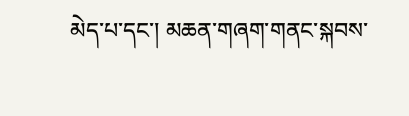མེད་པ་དང་། མཆན་གཞག་གནང་སྐབས་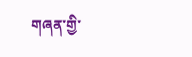གཞན་གྱི་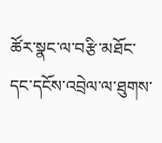ཚོར་སྣང་ལ་བརྩི་མཐོང་དང་དངོས་འབྲེལ་ལ་ཐུགས་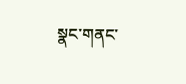སྣང་གནང་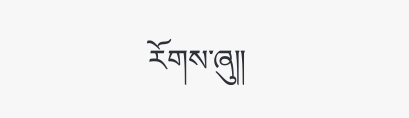རོགས་ཞུ༎